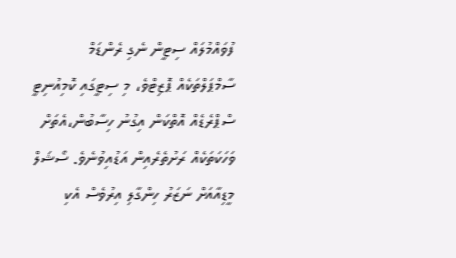ފުވައްމުލައް ސިޓީން ނެގި ރެންޑަމް ސާމްޕަލްތަކެއް ޕޮޒިޓްވެ، މި ސިޓީގައި ކޮމިއުނިޓީ ސްޕްރެޑެއް އޮތްކަން އިގުނު ހިސާބުން،އެތަށް ވަހަކަތަކެއް ރަށުތެރެއިން އަޑުއިވުނެވެ. ސޯޝަލް މީޑިއާއަށް ނަޒަރު ހިންގާލި އިރުވެސް އެކި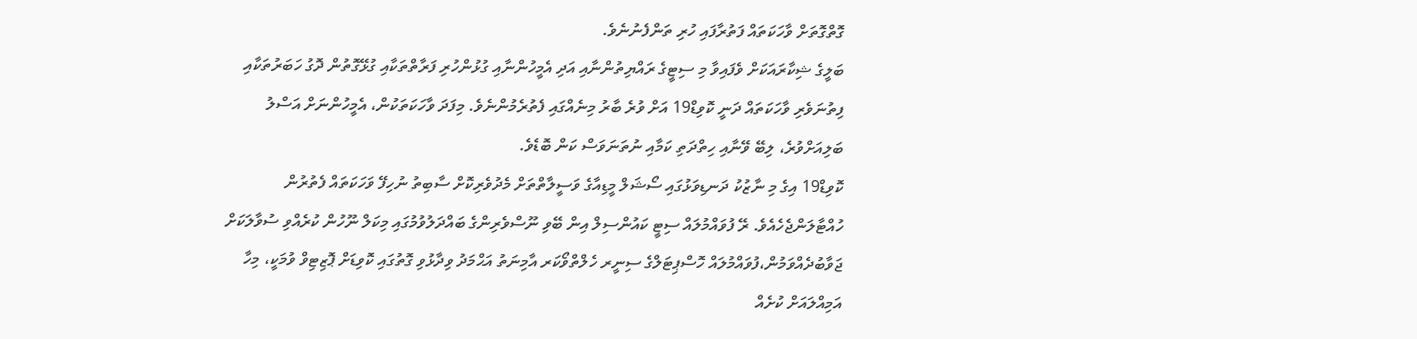ގޮތްގޮތަށް ވާހަކަތައް ފަތުރާފައި ހުރި ތަންފެނުނެވެ.
ބަލީގެ ޝިކާރައަކަށް ވެފައިވާ މި ސިޓީގެ ރައްޔިތުންނާއި އަދި އެމީހުންނާއި ގުޅުންހުރި ފަރާތްތަކާއި ގުޅޭގޮތުން ދޮގު ހަބަރުތަކާއި ފިތުނަވެރި ވާހަކަތައް ދަނީ ކޮވިޑް19 އަށް ވުރެ ބާރު މިނެއްގައި ފެތުރެމުންނެވެ. މިފަދަ ވާހަކަތަކުން، އެމީހުންނަށް އަސްލު ބަލިއަށްވުރެ، ލިބޭ ވޭނާއި ހިތްދަތި ކަމާއި ނުތަނަވަސް ކަން ބޮޑެވެ.
ކޮވިޑް19 އިގެ މި ނާޒުކު ދަނޑިވަޅުގައި ސޯޝަލް މީޑިއާގެ ވަސީލާތްތަށް މެދުވެރިކޮށް ސާބިތު ނުހިފޭ ވަހަކަތައް ފެތުރުން ހުއްޓާލަންޖެހެއެވެ. ރޭ ފުވައްމުލައް ސިޓީ ކައުންސިލް އިން ބޭވި ނޫސްވެރިންގެ ބައްދަލުވުމުގައި މިކަލް ނޫހުން ކުރެއްވި ސުވާލަކަށް ޖަވާބުދެއްވަމުން،ފުވައްމުލައް ހޮސްޕިޓަލްގެ ސިނީރ ހެލްތްވޯކަރ އާމިނަތު އަޙްމަދު ވިދާޅުވި ގޮތުގައި ކޮވިޑަށް ޕޮޒިޓިވް ވުމަކީ، މިހާ އަމިއްލައަށް ކުށެއް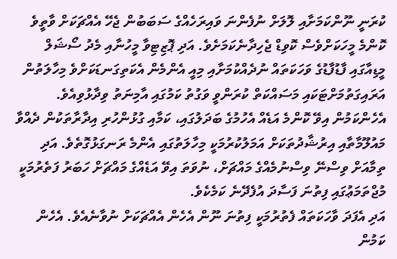ކުރަނީ ނޫންކަމަށާއި ލޮލަށް ނުފެންނަ ވައިރަހެއްގެ ސަބަބުން ޖެހޭ އެއްޗަކަށް ވާތީވެ ކޮންމެ މީހަކަށްވެސް ކޮވިޑް ޖެހިދާނެކަމަށެވެ. އަދި ޕޮޒިޓިވާ މީހުނާއި މެދު ސޯޝަލް މީޑިއާގައި ފާޑުފާޑުގެ ވަހަކަތައް ނުދެއްކުމަށާއި މިއީ އެންމެން އެކަތިގަނޑަކަށްވެ މިހާލަތުން އަރައިގަތުމަށްޓަކައި މަސައްކަތް ކުރަންވީ ވަގުތު ކަމުގައި އާމިނަތު ވިދާޅުވިއެވެ.
އެހެންކަމުން އިވޭ ކޮންމެ އަޑެއް އެހުމުގެ ބަދަލުގައި، ކަމާއި ގުޅުންހުރި އިދާރާތަކުން ދެއްވާ މައުލޫމާތާއި އިރުޝާދުތަކަށް އަމަލުކުރުމަކީ މިހާލަތުގައި އެންމެ ރަނގަޅުގޮތެވެ. އަދި ތިމާއަށް ވިސްނޭ ވިސްނުމެއްގެ މައްޗަށް، ނުވަތަ އިވޭ އަޑެއްގެ މައްޗަށް ހަބަރު ފަތެރުމަކީ މުޖްތަމަޢުގައި ފިތުނަ ފަސާދަ އުފެދޭނެ ކަމެކެވެ.
އަދި އެފަދަ ވާހަކަތައް ފެތުރުމަކީ ފިތުނަ ނޫން އެހެން އެއްޗަކަށް ނުވާނެއެވެ. އެހެން ކަމުން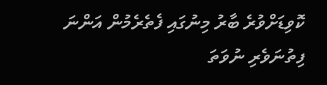ކޮވިޑަށްވުރެ ބާރު މިނުގައި ފެތެރެމުން އަންނަ ފިތުނަވެރި ނުވަތަ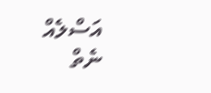އަސްލެއް ނެތް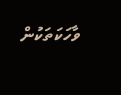ވާހަކަތަކުން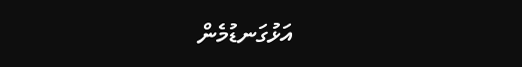އަޅުގަނޑުމެން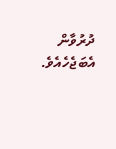ދުރުވާން އެބަޖެހެއެވެ.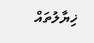ޚިޔާލުތައް